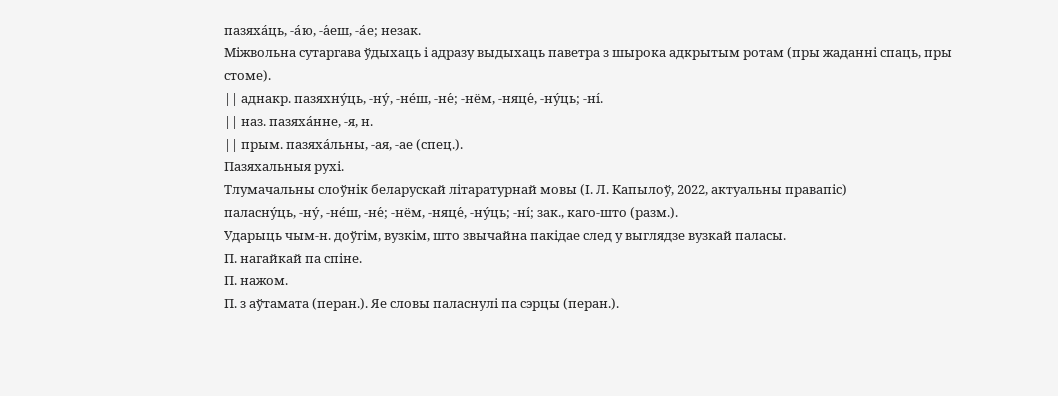пазяха́ць, -а́ю, -а́еш, -а́е; незак.
Міжвольна сутаргава ўдыхаць і адразу выдыхаць паветра з шырока адкрытым ротам (пры жаданні спаць, пры стоме).
|| аднакр. пазяхну́ць, -ну́, -не́ш, -не́; -нём, -няце́, -ну́ць; -ні́.
|| наз. пазяха́нне, -я, н.
|| прым. пазяха́льны, -ая, -ае (спец.).
Пазяхальныя рухі.
Тлумачальны слоўнік беларускай літаратурнай мовы (І. Л. Капылоў, 2022, актуальны правапіс)
паласну́ць, -ну́, -не́ш, -не́; -нём, -няце́, -ну́ць; -ні́; зак., каго-што (разм.).
Ударыць чым-н. доўгім, вузкім, што звычайна пакідае след у выглядзе вузкай паласы.
П. нагайкай па спіне.
П. нажом.
П. з аўтамата (перан.). Яе словы паласнулі па сэрцы (перан.).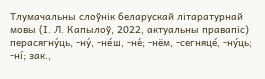Тлумачальны слоўнік беларускай літаратурнай мовы (І. Л. Капылоў, 2022, актуальны правапіс)
перасягну́ць, -ну́, -не́ш, -не́; -нём, -сегняце́, -ну́ць; -ні́; зак.,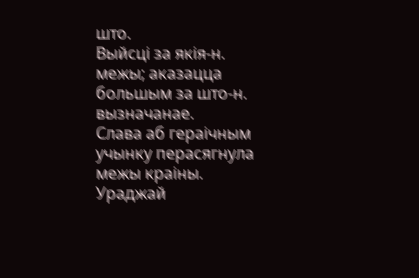што.
Выйсці за якія-н. межы; аказацца большым за што-н. вызначанае.
Слава аб гераічным учынку перасягнула межы краіны.
Ураджай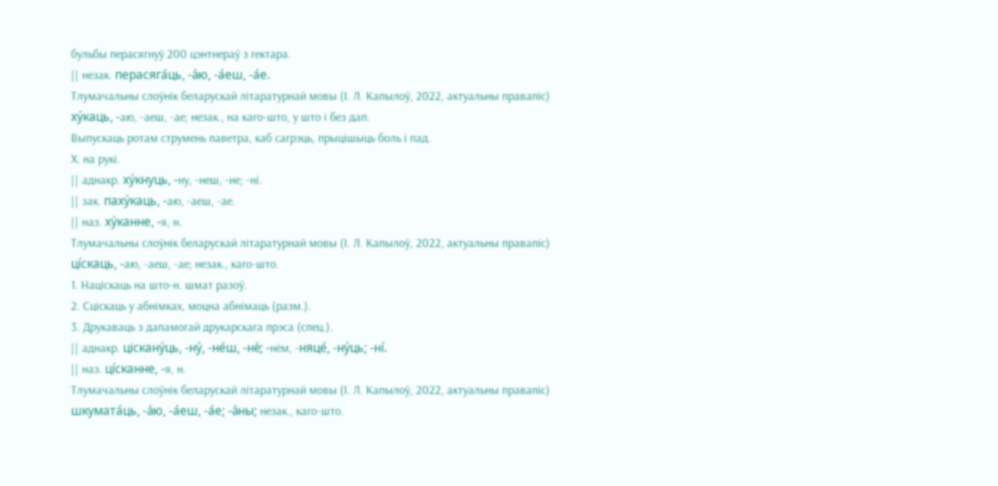бульбы перасягнуў 200 цэнтнераў з гектара.
|| незак. перасяга́ць, -а́ю, -а́еш, -а́е.
Тлумачальны слоўнік беларускай літаратурнай мовы (І. Л. Капылоў, 2022, актуальны правапіс)
ху́каць, -аю, -аеш, -ае; незак., на каго-што, у што і без дап.
Выпускаць ротам струмень паветра, каб сагрэць, прыцішыць боль і пад.
Х. на рукі.
|| аднакр. ху́кнуць, -ну, -неш, -не; -ні.
|| зак. паху́каць, -аю, -аеш, -ае.
|| наз. ху́канне, -я, н.
Тлумачальны слоўнік беларускай літаратурнай мовы (І. Л. Капылоў, 2022, актуальны правапіс)
ці́скаць, -аю, -аеш, -ае; незак., каго-што.
1. Націскаць на што-н. шмат разоў.
2. Сціскаць у абнімках, моцна абнімаць (разм.).
3. Друкаваць з дапамогай друкарскага прэса (спец.).
|| аднакр. ціскану́ць, -ну́, -не́ш, -не́; -нём, -няце́, -ну́ць; -ні́.
|| наз. ці́сканне, -я, н.
Тлумачальны слоўнік беларускай літаратурнай мовы (І. Л. Капылоў, 2022, актуальны правапіс)
шкумата́ць, -а́ю, -а́еш, -а́е; -а́ны; незак., каго-што.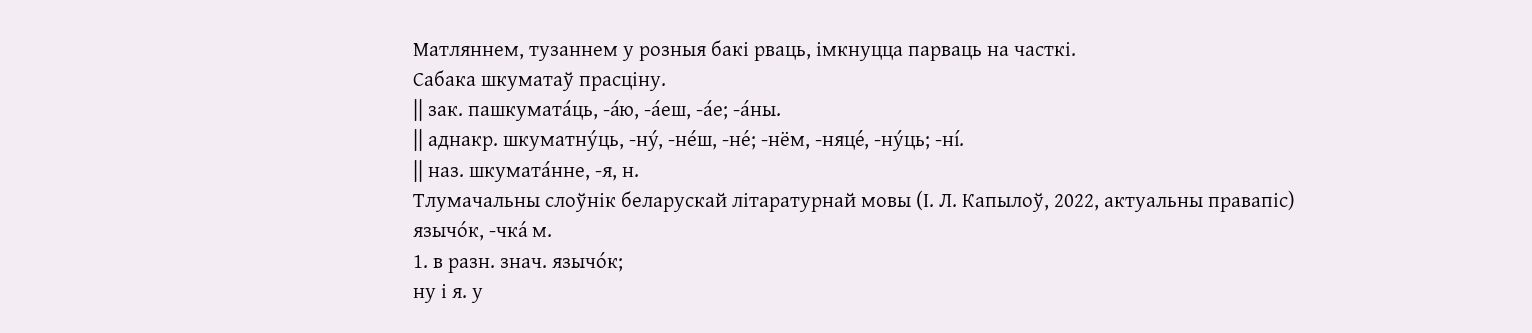Матляннем, тузаннем у розныя бакі рваць, імкнуцца парваць на часткі.
Сабака шкуматаў прасціну.
|| зак. пашкумата́ць, -а́ю, -а́еш, -а́е; -а́ны.
|| аднакр. шкуматну́ць, -ну́, -не́ш, -не́; -нём, -няце́, -ну́ць; -ні́.
|| наз. шкумата́нне, -я, н.
Тлумачальны слоўнік беларускай літаратурнай мовы (І. Л. Капылоў, 2022, актуальны правапіс)
язычо́к, -чка́ м.
1. в разн. знач. язычо́к;
ну і я. у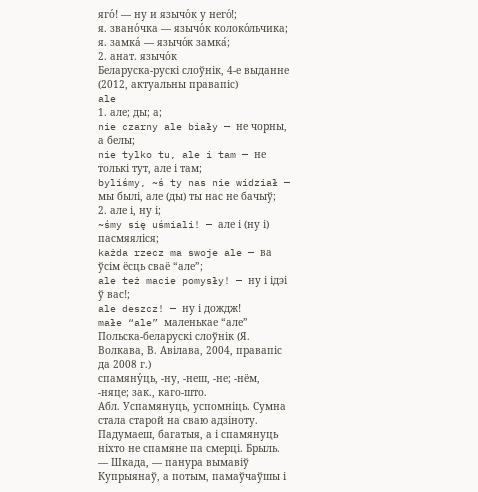яго́! — ну и язычо́к у него́!;
я. звано́чка — язычо́к колоко́льчика;
я. замка́ — язычо́к замка́;
2. анат. язычо́к
Беларуска-рускі слоўнік, 4-е выданне (2012, актуальны правапіс)
ale
1. але; ды; а;
nie czarny ale biały — не чорны, а белы;
nie tylko tu, ale i tam — не толькі тут, але і там;
byliśmy, ~ś ty nas nie widział — мы былі, але (ды) ты нас не бачыў;
2. але і, ну і;
~śmy się uśmiali! — але і (ну і) пасмяяліся;
każda rzecz ma swoje ale — ва ўсім ёсць сваё “але”;
ale też macie pomysły! — ну і ідэі ў вас!;
ale deszcz! — ну і дождж!
małe “ale” маленькае “але”
Польска-беларускі слоўнік (Я. Волкава, В. Авілава, 2004, правапіс да 2008 г.)
спамяну́ць, ‑ну, ‑неш, ‑не; ‑нём, ‑няце; зак., каго-што.
Абл. Успамянуць, успомніць. Сумна стала старой на сваю адзіноту. Падумаеш, багатыя, а і спамянуць ніхто не спамяне па смерці. Брыль. — Шкада, — панура вымавіў Купрыянаў, а потым, памаўчаўшы і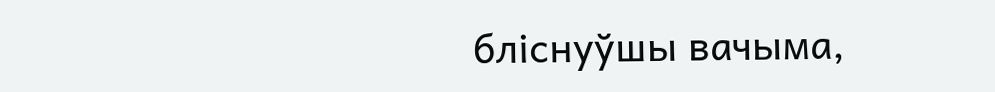бліснуўшы вачыма,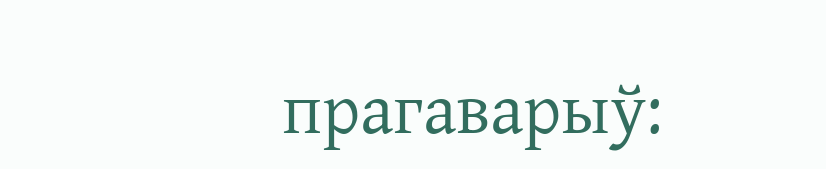прагаварыў: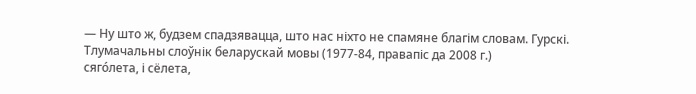— Ну што ж, будзем спадзявацца, што нас ніхто не спамяне благім словам. Гурскі.
Тлумачальны слоўнік беларускай мовы (1977-84, правапіс да 2008 г.)
сяго́лета, і сёлета,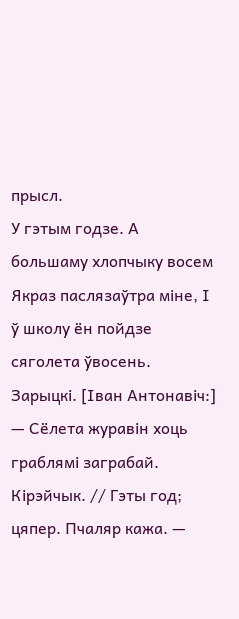прысл.
У гэтым годзе. А большаму хлопчыку восем Якраз паслязаўтра міне, І ў школу ён пойдзе сяголета ўвосень. Зарыцкі. [Іван Антонавіч:] — Сёлета журавін хоць граблямі заграбай. Кірэйчык. // Гэты год; цяпер. Пчаляр кажа. —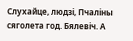Слухайце, людзі, Пчаліны сяголета год. Бялевіч. А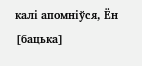калі апомніўся, Ён [бацька]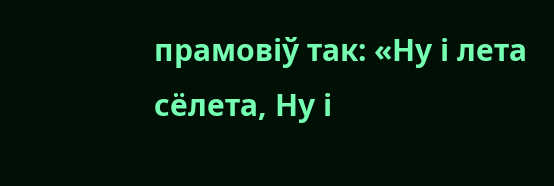прамовіў так: «Ну і лета сёлета, Ну і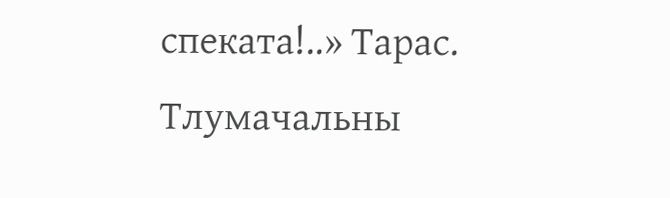спеката!..» Тарас.
Тлумачальны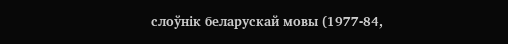слоўнік беларускай мовы (1977-84,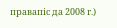правапіс да 2008 г.)